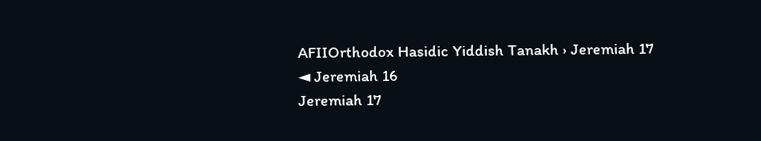AFIIOrthodox Hasidic Yiddish Tanakh › Jeremiah 17
◄ Jeremiah 16
Jeremiah 17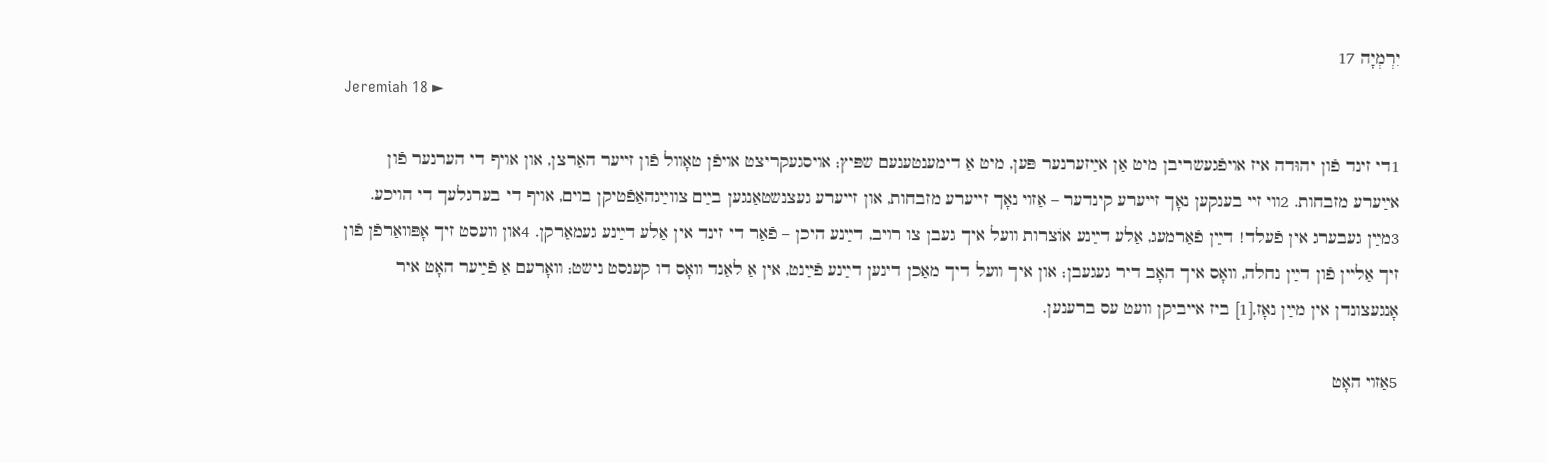יִרְמְיָה 17
Jeremiah 18 ►

1די זינד פֿון יהוּדה איז אױפֿגעשריבן מיט אַן אײַזערנער פּען, מיט אַ דימענטענעם שפּיץ; אױסגעקריצט אױפֿן טאָװל פֿון זײער האַרצן, און אױף די הערנער פֿון אײַערע מזבחות. 2װי זײ בענקען נאָך זײערע קינדער – אַזױ נאָך זײערע מזבחות, און זײערע געצנשטאַנגען בײַם צװײַגהאַפֿטיקן בױם, אױף די בערגלעך די הױכע. 3מײַן געבערג אין פֿעלד! דײַן פֿאַרמעג, אַלע דײַנע אוֹצרות װעל איך געבן צו רױב, דײַנע היכן – פֿאַר די זינד אין אַלע דײַנע געמאַרקן. 4און װעסט זיך אָפּװאַרפֿן פֿון זיך אַלײן פֿון דײַן נחלה, װאָס איך האָב דיר געגעבן; און איך װעל דיך מאַכן דינען דײַנע פֿײַנט, אין אַ לאַנד װאָס דו קענסט נישט; װאָרעם אַ פֿײַער האָט איר אָנגעצונדן אין מײַן נאָז,[1] ביז אײביקן װעט עס ברענען.

5אַזױ האָט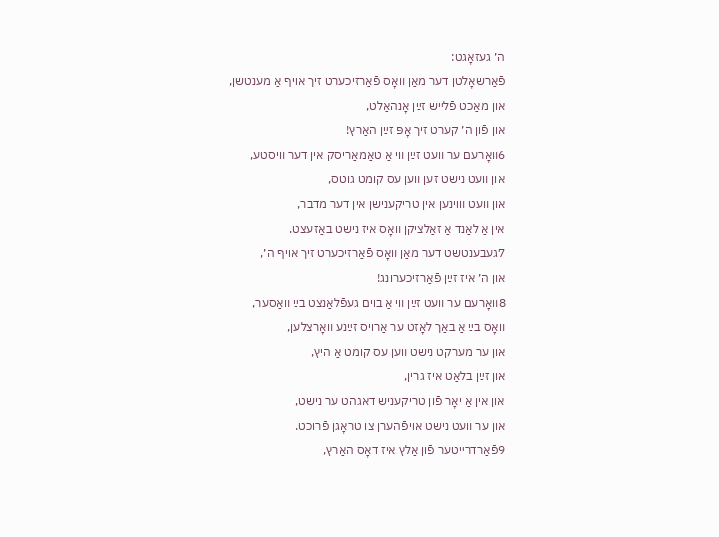ה׳ געזאָגט:
פֿאַרשאָלטן דער מאַן װאָס פֿאַרזיכערט זיך אױף אַ מענטשן,
און מאַכט פֿלײש זײַן אָנהאַלט,
און פֿון ה׳ קערט זיך אָפּ זײַן האַרץ!
6װאָרעם ער װעט זײַן װי אַ טאַמאַריסק אין דער װיסטע,
און װעט נישט זען װען עס קומט גוטס,
און װעט װױנען אין טריקענישן אין דער מדבר,
אין אַ לאַנד אַ זאַלציקן װאָס איז נישט באַזעצט.
7געבענטשט דער מאַן װאָס פֿאַרזיכערט זיך אױף ה׳,
און ה׳ איז זײַן פֿאַרזיכערונג!
8װאָרעם ער װעט זײַן װי אַ בױם געפֿלאַנצט בײַ װאַסער,
װאָס בײַ אַ באַך לאָזט ער אַרױס זײַנע װאָרצלען,
און ער מערקט נישט װען עס קומט אַ היץ,
און זײַן בלאַט איז גרין,
און אין אַ יאָר פֿון טריקעניש דאגהט ער נישט,
און ער װעט נישט אױפֿהערן צו טראָגן פֿרוכט.
9פֿאַרדרײטער פֿון אַלץ איז דאָס האַרץ,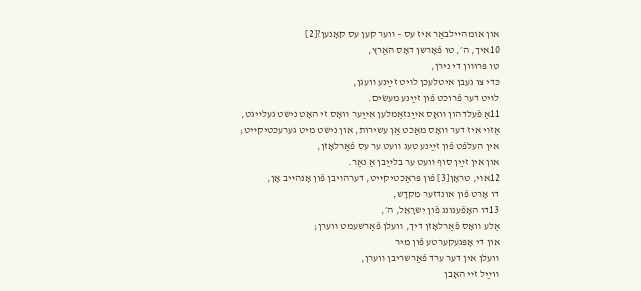און אומהײלבאַר איז עס – װער קען עס קאָנען?[2]
10איך, ה׳, טו פֿאָרשן דאָס האַרץ,
טו פּרוּװן די נירן,
כּדי צו געבן איטלעכן לױט זײַנע װעגן,
לױט דער פֿרוכט פֿון זײַנע מעשׂים.
11אַ פֿעלדהון װאָס אײַנזאַמלען אײַער װאָס זי האָט נישט געלײגט,
אַזױ איז דער װאָס מאַכט אַן עשירות, און נישט מיט גערעכטיקײט;
אין העלפֿט פֿון זײַנע טעג װעט ער עס פֿאַרלאָזן,
און אין זײַן סוף װעט ער בלײַבן אַ נאַר.
12אױ, טראָן[3] פֿון פּראַכטיקײט, דערהױבן פֿון אָנהײב אָן,
דו אָרט פֿון אונדזער מִקדָש,
13דו האָפֿענונג פֿון יִשׂרָאֵל, ה׳,
אַלע װאָס פֿאַרלאָזן דיך, װעלן פֿאַרשעמט װערן;
און די אָפּגעקערטע פֿון מיר
װעלן אין דער ערד פֿאַרשריבן װערן,
װײַל זײ האָבן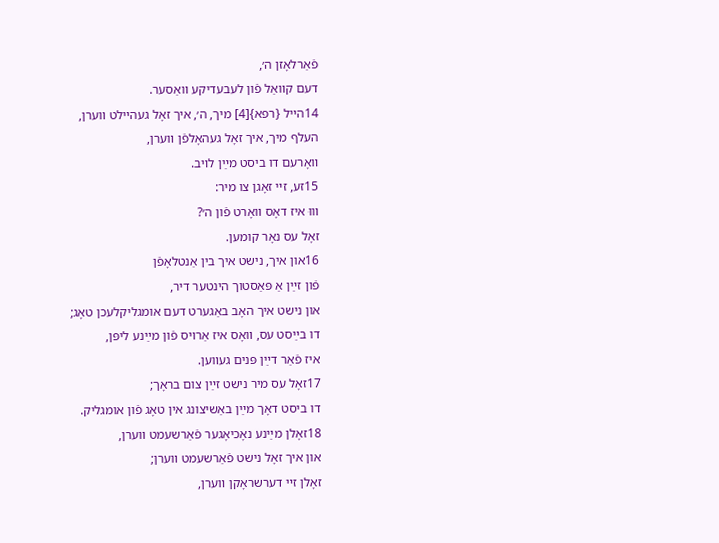פֿאַרלאָזן ה׳,
דעם קװאַל פֿון לעבעדיקע װאַסער.
14הײל {רפא}[4] מיך, ה׳, איך זאָל געהײלט װערן,
העלף מיך, איך זאָל געהאָלפֿן װערן,
װאָרעם דו ביסט מײַן לױב.
15זע, זײ זאָגן צו מיר:
װוּ איז דאָס װאָרט פֿון ה׳?
זאָל עס נאָר קומען.
16און איך, נישט איך בין אַנטלאָפֿן
פֿון זײַן אַ פּאַסטוך הינטער דיר,
און נישט איך האָב באַגערט דעם אומגליקלעכן טאָג;
דו בײַסט עס, װאָס איז אַרױס פֿון מײַנע ליפּן,
איז פֿאַר דײַן פּנים געװען.
17זאָל עס מיר נישט זײַן צום בראָך;
דו ביסט דאָך מײַן באַשיצונג אין טאָג פֿון אומגליק.
18זאָלן מײַנע נאָכיאָגער פֿאַרשעמט װערן,
און איך זאָל נישט פֿאַרשעמט װערן;
זאָלן זײ דערשראָקן װערן,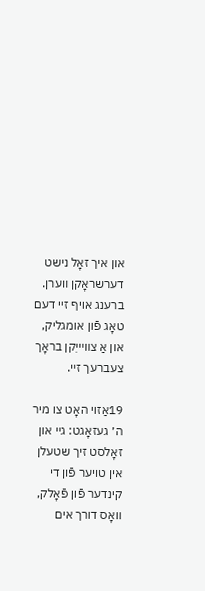און איך זאָל נישט דערשראָקן װערן.
ברענג אױף זײ דעם טאָג פֿון אומגליק,
און אַ צװײיִקן בראָך צעברעך זײ.

19אַזױ האָט צו מיר ה׳ געזאָגט: גײ און זאָלסט זיך שטעלן אין טױער פֿון די קינדער פֿון פֿאָלק, װאָס דורך אים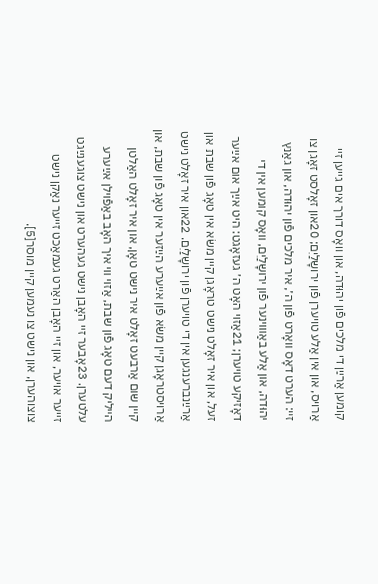קומען אַרײַן די מלכים פֿון יהוּדה, און װאָס דורך אים גײען זײ אַרױס, און אין אַלע טױערן פֿון ירושָלַיִם; 20און זאָלסט זאָגן צו זײ: הערט דאָס װאָרט פֿון ה׳, איר מלכים פֿון יהוּדה, און גאַנץ יהוּדה, און אַלע באַװױנער פֿון ירושָלַיִם, װאָס קומען אין די דאָזיקע טױערן; 21אַזױ האָט ה׳ געזאָגט: היט אײַך אום אײַער זעל, און איר זאָלט נישט טראָגן קײן משׂא אין טאָג פֿון שבת און אַרײַנברענגען אין די טױערן פֿון ירושָלַיִם. 22און איר זאָלט נישט אַרױסטראָגן קײן משׂא פֿון אײַערע הײַזער אין טאָג פֿון שבת, און קײן שום אַרבעט זאָלט איר נישט טאָן, און איר זאָלט האַלטן הײליק דעם טאָג פֿון שבת, אַזױ װי איך האָב באַפֿױלן אײַערע עלטערן. 23אָבער זײ האָבן נישט געהערט און נישט צוגענײַגט זײער אױער, און זײ האָבן האַרט געמאַכט זײער נאַקן נישט צוצוהערן, און נישט צו נעמען קײן מוסר[5].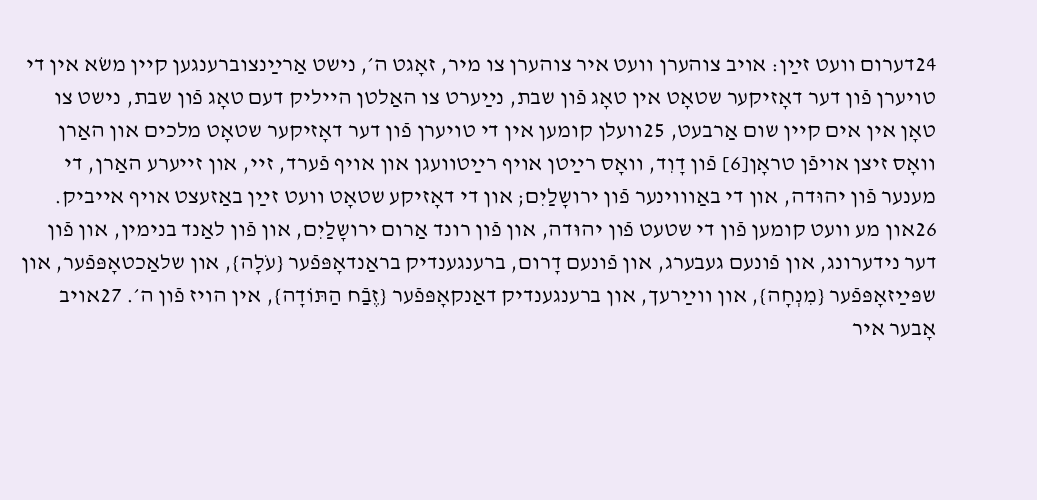24דערום װעט זײַן: אױב צוהערן װעט איר צוהערן צו מיר, זאָגט ה׳, נישט אַרײַנצוברענגען קײן משׂא אין די טױערן פֿון דער דאָזיקער שטאָט אין טאָג פֿון שבת, נײַערט צו האַלטן הײליק דעם טאָג פֿון שבת, נישט צו טאָן אין אים קײן שום אַרבעט, 25װעלן קומען אין די טױערן פֿון דער דאָזיקער שטאָט מלכים און האַרן װאָס זיצן אױפֿן טראָן[6] פֿון דָוִד, װאָס רײַטן אױף רײַטװעגן און אױף פֿערד, זײ, און זײערע האַרן, די מענער פֿון יהוּדה, און די באַװױנער פֿון ירושָלַיִם; און די דאָזיקע שטאָט װעט זײַן באַזעצט אױף אײביק. 26און מע װעט קומען פֿון די שטעט פֿון יהוּדה, און פֿון רונד אַרום ירושָלַיִם, און פֿון לאַנד בנימין, און פֿון דער נידערונג, און פֿונעם געבערג, און פֿונעם דָרום, ברענגענדיק בראַנדאָפּפֿער {עֹלָה}, און שלאַכטאָפּפֿער, און שפּײַזאָפּפֿער {מִנְחָה}, און װײַרעך, און ברענגענדיק דאַנקאָפּפֿער {זֶבַֿח הַתּוֹדָה}, אין הױז פֿון ה׳. 27אױב אָבער איר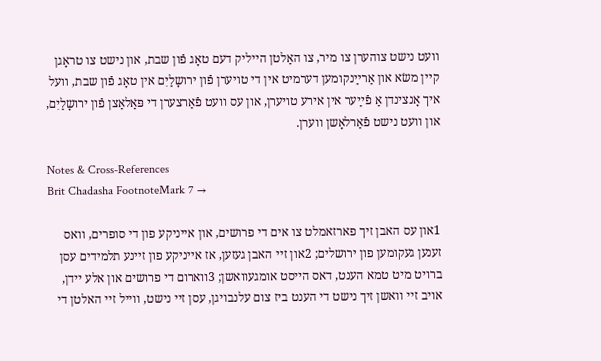װעט נישט צוהערן צו מיר, צו האַלטן הײליק דעם טאָג פֿון שבת, און נישט צו טראָגן קײן משׂא און אַרײַנקומען דערמיט אין די טױערן פֿון ירושָלַיִם אין טאָג פֿון שבת, װעל איך אָנצינדן אַ פֿײַער אין אירע טױערן, און עס װעט פֿאַרצערן די פּאַלאַצן פֿון ירושָלַיִם, און װעט נישט פֿאַרלאָשן װערן.

Notes & Cross-References
Brit Chadasha FootnoteMark 7 →

1און עס האבן זיך פארזאמלט צו אים די פרושים, און אייניקע פון די סופרים, וואס זענען געקומען פון ירושלים; 2און זיי האבן געזען, אז אייניקע פון זיינע תלמידים עסן ברויט מיט טמא הענט, דאס הייסט אומגעוואשן; 3ווארום די פרושים און אלע יידן, אויב זיי וואשן זיך נישט די הענט ביז צום עלנבויגן, עסן זיי נישט, ווייל זיי האלטן די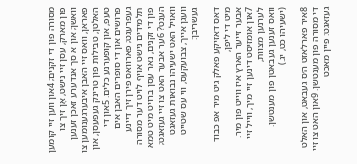מסורה פון די זקנים; 4און ווען זיי קומען פון מארק, עסן זיי נישט, אָן זיך צו וואשן; און א סך אנדערע זאכן זענען פאראן, וואס זיי האבן איבערגענומען צו האלטן, טבילות פון טרינק געפעסן, און טעפ, און קופערנע כלים. 5און די פרושים און די סופרים האבן אים געפרעגט; פארוואס פירן זיך דיינע תלמידים נישט אויף לויט דער מסורה פון די זקנים, נאר עסן ברויט מיט טמא הענט? 6ער אבער האט צו זיי געזאגט; וואויל האט ישעיהו נבואות געזאגט וועגן אייך, צבועקעס, ווי עס שטייט געשריבן:

דאס דאזיקע פאלק גיט מיר אפ כבוד מיט די ליפן,
אבער זייער הארץ איז ווייט פון מיר.
7און אומזיסט דינען זיי מיך, ווייל זיי לערנען מצוות,
וואס זענען געבאטן פון מענטשן.
(ישעיהו כט, יג.)

8איר פארלאזט ה׳ס געבאט, און האלט די מסורה פון מענטשן. 9און האט צו זיי געזאגט: פיין מאכט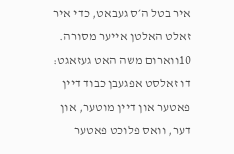איר בטל ה׳ס געבאט, כדי איר זאלט האלטן אייער מסורה. 10ווארום משה האט געזאגט: דו זאלסט אפגעבן כבוד דיין פאטער און דיין מוטער, און דער, וואס פלוכט פאטער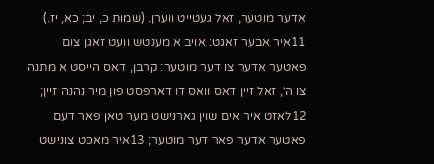אדער מוטער, זאל געטייט ווערן. (שמות כ, יב; כא, יז.) 11איר אבער זאגט: אויב א מענטש וועט זאגן צום פאטער אדער צו דער מוטער: קרבן, דאס הייסט א מתנה צו ה׳, זאל זיין דאס וואס דו דארפסט פון מיר נהנה זיין; 12לאזט איר אים שוין גארנישט מער טאן פאר דעם פאטער אדער פאר דער מוטער; 13איר מאכט צונישט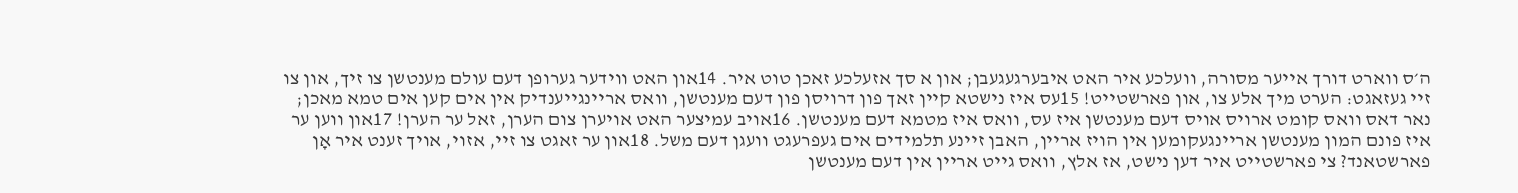ה׳ס ווארט דורך אייער מסורה, וועלכע איר האט איבערגעגעבן; און א סך אזעלכע זאכן טוט איר. 14און האט ווידער גערופן דעם עולם מענטשן צו זיך, און צו זיי געזאגט: הערט מיך אלע צו, און פארשטייט! 15עס איז נישטא קיין זאך פון דרויסן פון דעם מענטשן, וואס אריינגייענדיק אין אים קען אים טמא מאכן; נאר דאס וואס קומט ארויס אויס דעם מענטשן איז עס, וואס איז מטמא דעם מענטשן. 16אויב עמיצער האט אויערן צום הערן, זאל ער הערן! 17און ווען ער איז פונם המון מענטשן אריינגעקומען אין הויז אריין, האבן זיינע תלמידים אים געפרעגט וועגן דעם משל. 18און ער זאגט צו זיי, אזוי, אויך זענט איר אָן פארשטאנד? צי פארשטייט איר דען נישט, אז אלץ, וואס גייט אריין אין דעם מענטשן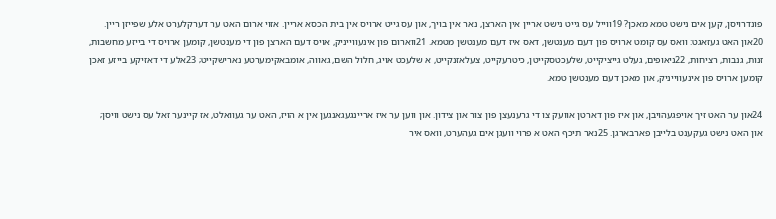פונדרויסן, קען אים נישט טמא מאכן? 19ווייל עס גייט נישט אריין אין הארצן, נאר אין בויך, און עס גייט ארויס אין בית הכסא אריין. אזוי ארום האט ער דערקלערט אלע שפייזן ריין. 20און האט געזאגט: וואס עס קומט ארויס פון דעם מענטשן, דאס איז דעם מענטשן מטמא. 21ווארום פון אינעווייניק, אויס דעם הארצן פון די מענטשן, קומען ארויס די בייזע מחשבות, זנות, גנבות, רציחות, 22ניאופים, געלט גייציקייט, שלעכטסקייטן, כיטרעקייט, צעלאזנקייט, א שלעכט אויג, חלול השם, גאווה, אומבאקימערטע נארישקייט; 23אלע די דאזיקע בייזע זאכן קומען ארויס פון אינעווייניק, און מאכן דעם מענטשן טמא.

24און ער האט זיך אויפגעהויבן, און איז פון דארטן אוועק צו די גרענעצן פון צור און צידון. און ווען ער איז אריינגעגאנגען אין א הויז, האט ער געוואלט, אז קיינער זאל עס נישט וויסן; און האט נישט געקענט בלייבן פארבארגן. 25נאר תיכף האט א פרוי וועגן אים געהערט, וואס איר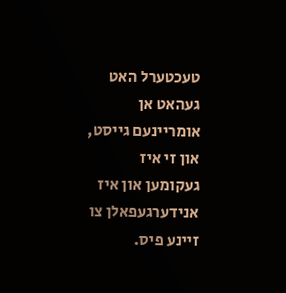טעכטערל האט געהאט אן אומריינעם גייסט, און זי איז געקומען און איז אנידערגעפאלן צו זיינע פיס.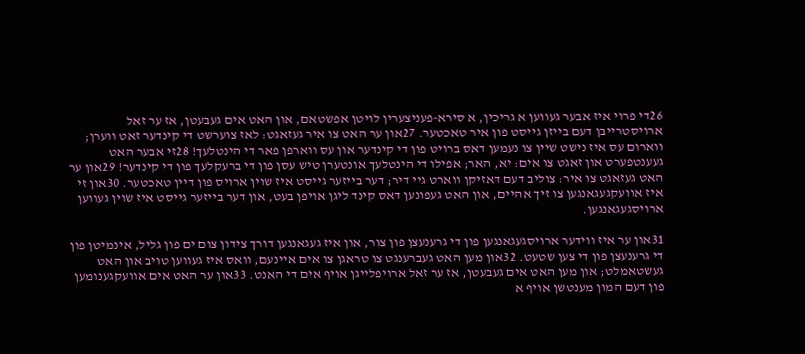26די פרוי איז אבער געווען א גריכין, א סירא‑פעניצערין לויטן אפשטאם, און האט אים געבעטן, אז ער זאל ארויסטרייבן דעם בייזן גייסט פון איר טאכטער. 27און ער האט צו איר געזאגט: לאז צוערשט די קינדער זאט ווערן; ווארום עס איז נישט שיין צו נעמען דאס ברויט פון די קינדער און עס ווארפן פאר די הינטלעך! 28זי אבער האט געענטפערט און זאגט צו אים: יא, האר; אפילו די הינטלעך אונטערן טיש עסן פון די ברעקלעך פון די קינדער! 29און ער האט געזאגט צו איר: צוליב דעם דאזיקן ווארט גיי דיר; דער בייזער גייסט איז שוין ארויס פון דיין טאכטער. 30און זי איז אוועקגעגאנגען צו זיך אהיים, און האט געפונען דאס קינד ליגן אויפן בעט, און דער בייזער גייסט איז שוין געווען ארויסגעגאנגען.

31און ער איז ווידער ארויסגעגאנגען פון די גרענעצן פון צור, און איז געגאנגען דורך צידון צום ים פון גליל, אינמיטן פון די גרענעצן פון די צען שטעט. 32און מען האט געברענגט צו טראגן צו אים איינעם, וואס איז געווען טויב און האט געשטאמלט; און מען האט אים געבעטן, אז ער זאל ארויפלייגן אויף אים די האנט. 33און ער האט אים אוועקגענומען פון דעם המון מענטשן אויף א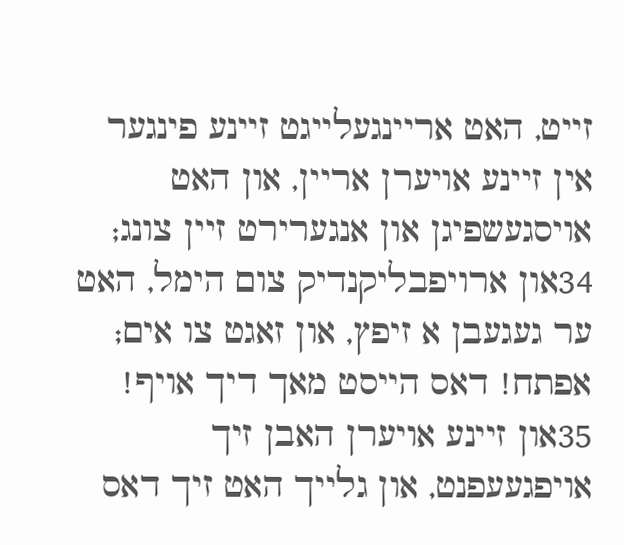זייט, האט אריינגעלייגט זיינע פינגער אין זיינע אויערן אריין, און האט אויסגעשפיגן און אנגערירט זיין צונג; 34און ארויפבליקנדיק צום הימל, האט ער געגעבן א זיפץ, און זאגט צו אים; אפתח! דאס הייסט מאך דיך אויף! 35און זיינע אויערן האבן זיך אויפגעעפנט, און גלייך האט זיך דאס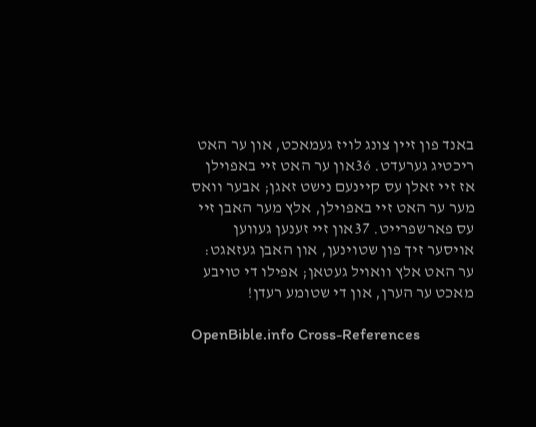באנד פון זיין צונג לויז געמאכט, און ער האט ריכטיג גערעדט. 36און ער האט זיי באפוילן אז זיי זאלן עס קיינעם נישט זאגן; אבער וואס מער ער האט זיי באפוילן, אלץ מער האבן זיי עס פארשפרייט. 37און זיי זענען געווען אויסער זיך פון שטוינען, און האבן געזאגט: ער האט אלץ וואויל געטאן; אפילו די טויבע מאכט ער הערן, און די שטומע רעדן!

OpenBible.info Cross-References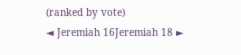(ranked by vote)
◄ Jeremiah 16Jeremiah 18 ►